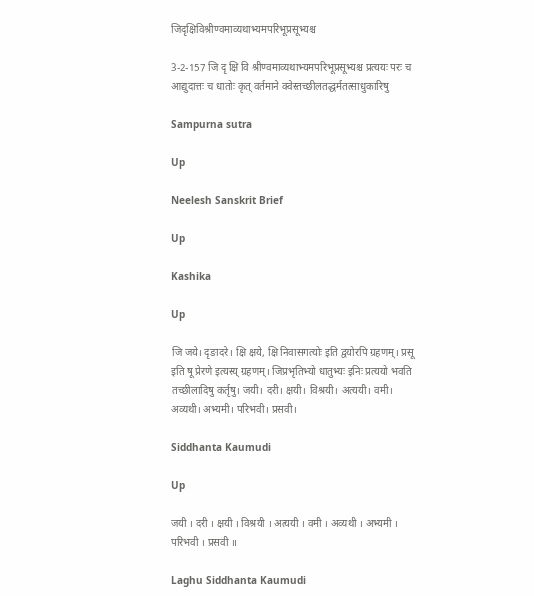जिदृक्षिविश्रीण्वमाव्यथाभ्यमपरिभूप्रसूभ्यश्च

3-2-157 जि दृ क्षि वि श्रीण्वमाव्यथाभ्यमपरिभूप्रसूभ्यश्च प्रत्ययः परः च आद्युदात्तः च धातोः कृत् वर्तमाने क्वेस्तच्छीलतद्धर्मतत्साधुकारिषु

Sampurna sutra

Up

Neelesh Sanskrit Brief

Up

Kashika

Up

जि जये। दृङादरे। क्षि क्षये, क्षि निवासगत्योः इति द्वयोरपि ग्रहणम्। प्रसू इति षू प्रेरणे इत्यस्य् ग्रहणम्। जिप्रभृतिभ्यो धातुभ्यः इनिः प्रत्ययो भवति तच्छीलादिषु कर्तृषु। जयी। दरी। क्षयी। विश्रयी। अत्ययी। वमी। अव्यथी। अभ्यमी। परिभवी। प्रसवी।

Siddhanta Kaumudi

Up

जयी । दरी । क्षयी । विश्रयी । अत्ययी । वमी । अव्यथी । अभ्यमी । परिभवी । प्रसवी ॥

Laghu Siddhanta Kaumudi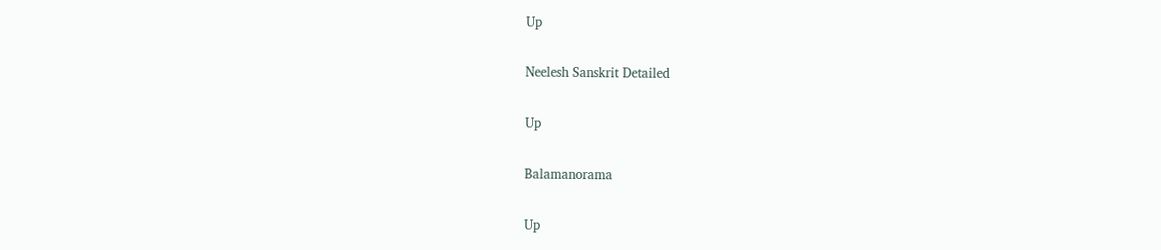Up

Neelesh Sanskrit Detailed

Up

Balamanorama

Up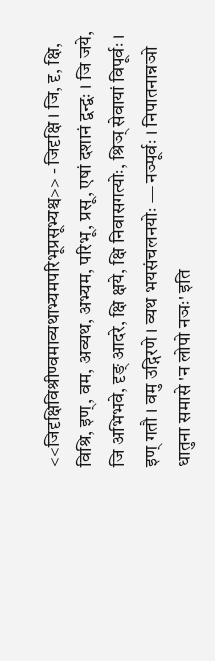<<जिदृक्षिविश्रीण्वमाव्यथाभ्यमपरिभूप्रसूभ्यश्च>> - जिदृक्षि । जि, दृ, क्षि, विश्रि, इण्, वम, अव्यथ, अभ्यम, परिभू, प्रसू, एषां दशानं द्वन्द्वः । जि जये, जि अभिभवे, दृङ् आदरे, क्षि क्षये, क्षि निवासगत्योः, श्रिञ् सेवायां विपूर्वः । इण् गतौ । वमु उद्गिरणे । व्यथ भयसंचलनयोः — नञ्पूर्वः । निपातनान्नञो धातुना समासे 'न लोपो नञः' इति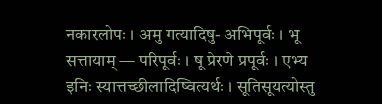नकारलोपः । अमु गत्यादिषु- अभिपूर्वः । भू सत्तायाम् — परिपूर्वः । षू प्रेरणे प्रपूर्वः । एभ्य इनिः स्यात्तच्छीलादिष्वित्यर्थः । सूतिसूयत्योस्तु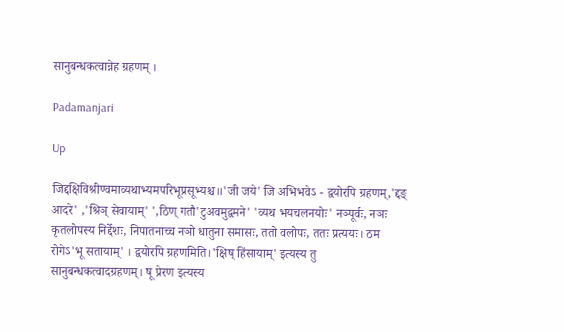सानुबन्धकत्वान्नेह ग्रहणम् ।

Padamanjari

Up

जिद्दक्षिविश्रीण्वमाव्यथाभ्यमपरिभूप्रसूभ्यश्च॥'जी जये' जि अभिभवेऽ - द्वयोरपि ग्रहणम्,'द्दङ् आदरे' ,'श्रिञ् सेवायाम्' ',ठिण् गतौ'टुअवमुद्वमने' 'व्यथ भयचलनयोः' नञ्पूर्वः, नञः कृतलोपस्य निर्द्देशः, निपातनाच्च नञो धातुना समासः, ततो वलोपः, ततः प्रत्ययः। ठम रोगेऽ'भू सतायाम्' । द्वयोरपि ग्रहणमिति।'क्षिष् हिंसायाम्' इत्यस्य तु सानुबन्धकत्वादग्रहणम्। षू प्रेरण इत्यस्य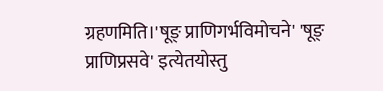ग्रहणमिति।'षूङ् प्राणिगर्भविमोचने' 'षूङ् प्राणिप्रसवे' इत्येतयोस्तु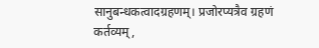सानुबन्धकत्वादग्रहणम्। प्रजोरप्यत्रैव ग्रहणं कर्तव्यम्,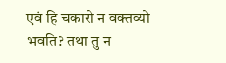एवं हि चकारो न वक्तव्यो भवति? तथा तु न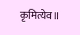कृमित्येव॥